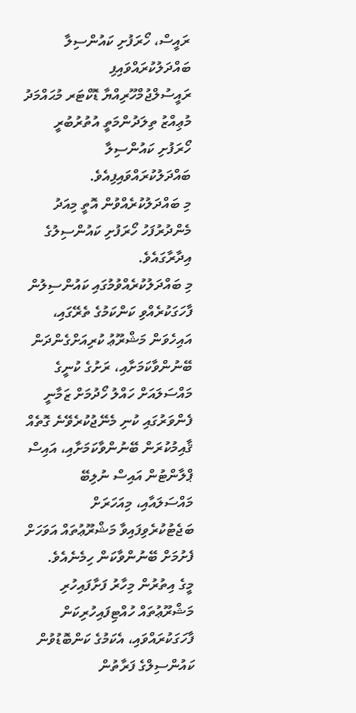ރައީސް، ހޯރަފުށި ކައުންސިލާ ބައްދަލުކުރައްވައިފި
ރައީސުލްޖުމްހޫރިއްޔާ ޑޮކްޓަރ މުޙައްމަދު މުޢިއްޒު ތިލަދުންމަތީ އުތުރުބުރީ ހޯރަފުށި ކައުންސިލާ ބައްދަލުކުރައްވައިފިއެވެ.
މި ބައްދަލުކުރެއްވުން އޮތީ މިއަދު މެންދުރުފަހު ހޯރަފުށި ކައުންސިލުގެ އިދާރާގައެވެ.
މި ބައްދަލުކުރެއްވުމުގައި ކައުންސިލުން ފާހަގަކުރެއްވި ކަންކަމުގެ ތެރޭގައި، އައިހެވަން މަޝްރޫޢު ކުރިއަށްގެންދަން ބޭނުންވާކަމަށާއި، ރަށުގެ ކުނީގެ މައްސަލައަށް ހައްލު ހޯދުމަށް ޒަމާނީ ފެންވަރުގައި ކުނި މެނޭޖުކުރެވޭނެ ގޮތެއް ޤާއިމުކުރަން ބޭނުންވާކަމަށާއި، އައިސް ޕްލާންޓުން އައިސް ނުލިބޭ މައްސަލައާއި، މިއަހަރަށް ބަޖެޓުކުރެވިފައިވާ މަޝްރޫޢުތައް އަވަހަށް ފެށުމަށް ބޭނުންވާކަން ހިމެނެއެވެ.
މީގެ އިތުރުން މިހާރު ފަށާފައިހުރި މަޝްރޫޢުތައް ހުއްޓިފައިހުރިކަން ފާހަގަކުރައްވައި، އެކަމުގެ ކަންބޮޑުވުން ކައުންސިލްގެ ފަރާތުން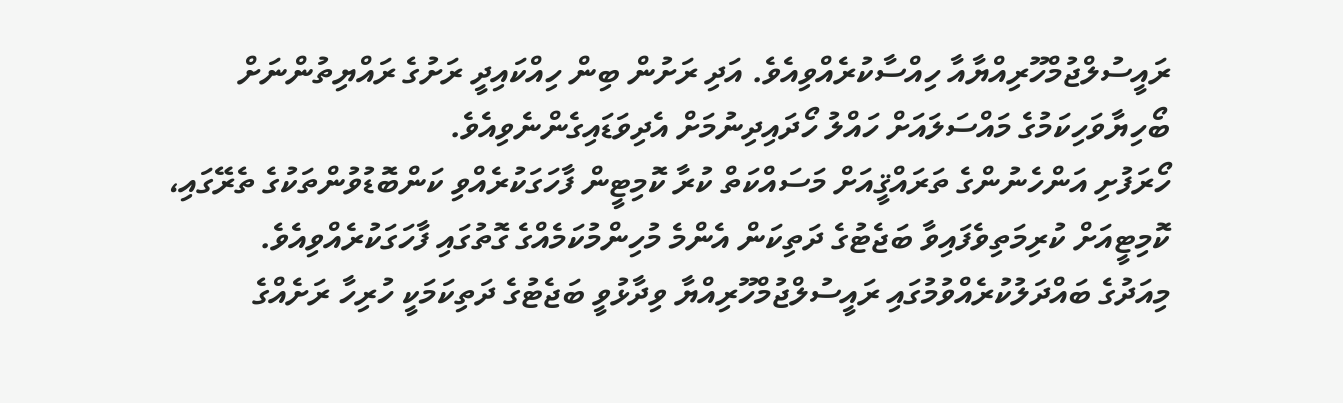ރައީސުލްޖުމްހޫރިއްޔާއާ ހިއްސާކުރެއްވިއެވެ. އަދި ރަށުން ބިން ހިއްކައިދީ ރަށުގެ ރައްޔިތުންނަށް ބޯހިޔާވަހިކަމުގެ މައްސަލައަށް ހައްލު ހޯދައިދިނުމަށް އެދިވަޑައިގެންނެވިއެވެ.
ހޯރަފުށި އަންހެނުންގެ ތަރައްޤީއަށް މަސައްކަތް ކުރާ ކޮމިޓީން ފާހަގަކުރެއްވި ކަންބޮޑުވުންތަކުގެ ތެރޭގައި، ކޮމިޓީއަށް ކުރިމަތިވެފައިވާ ބަޖެޓުގެ ދަތިކަން އެންމެ މުހިންމުކަމެއްގެ ގޮތުގައި ފާހަގަކުރެއްވިއެވެ.
މިއަދުގެ ބައްދަލުކުރެއްވުމުގައި ރައީސުލްޖުމްހޫރިއްޔާ ވިދާޅުވީ ބަޖެޓުގެ ދަތިކަމަކީ ހުރިހާ ރަށެއްގެ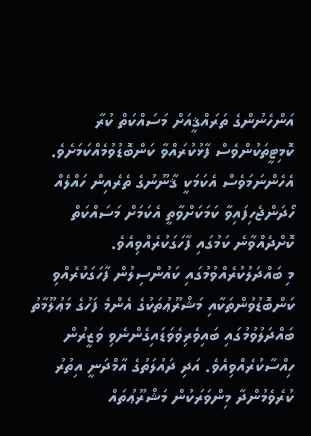އަންހެނުންގެ ތަރައްޤީއަށް މަސައްކަތް ކުރާ ކޮމިޓީތަކުންވެސް ފާޅުކުރައްވާ ކަންބޮޑުވުމެއްކަމަށެވެ. އެހެންނަމަވެސް އެކަމަކީ ޤާނޫނުގެ ތެރެއިން ހައްލެއް ހޯދަންޖެހިފައިވާ ކަމަކަށްވާތީ އެކަމަށް މަސައްކަތް ކޮށްދެއްވާނެ ކަމުގައި ފާހަގަކުރެއްވިއެވެ.
މި ބައްދަލުކުރެއްވުމުގައި ކައުންސިލުން ފާހަގަކުރެއްވި ކަންބޮޑުވުންތަކާއި މަޝްރޫޢުތަކުގެ އެންމެ ފަހުގެ މަޢުލޫމާތު ބައްދަލުވުމުގައި ބައިވެރިވެވަޑައިގެންނެވި ވަޒީރުން ހިއްސާކުރެއްވިއެވެ. އަދި ދައުލަތުގެ އާމްދަނީ އިތުރު ކުރެވެމުންދާ މިންވަރަކުން މަޝްރޫޢުތައް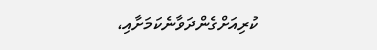ކުރިއަށްގެންދަވާނެކަމަށާއި،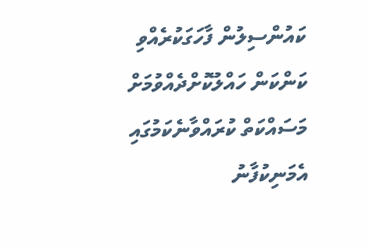ކައުންސިލުން ފާހަގަކުރެއްވި ކަންކަން ހައްލުކޮށްދެއްވުމަށް މަސައްކަތް ކުރައްވާނެކަމުގައި އެމަނިކުފާނު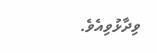ވިދާޅުވިއެވެ.